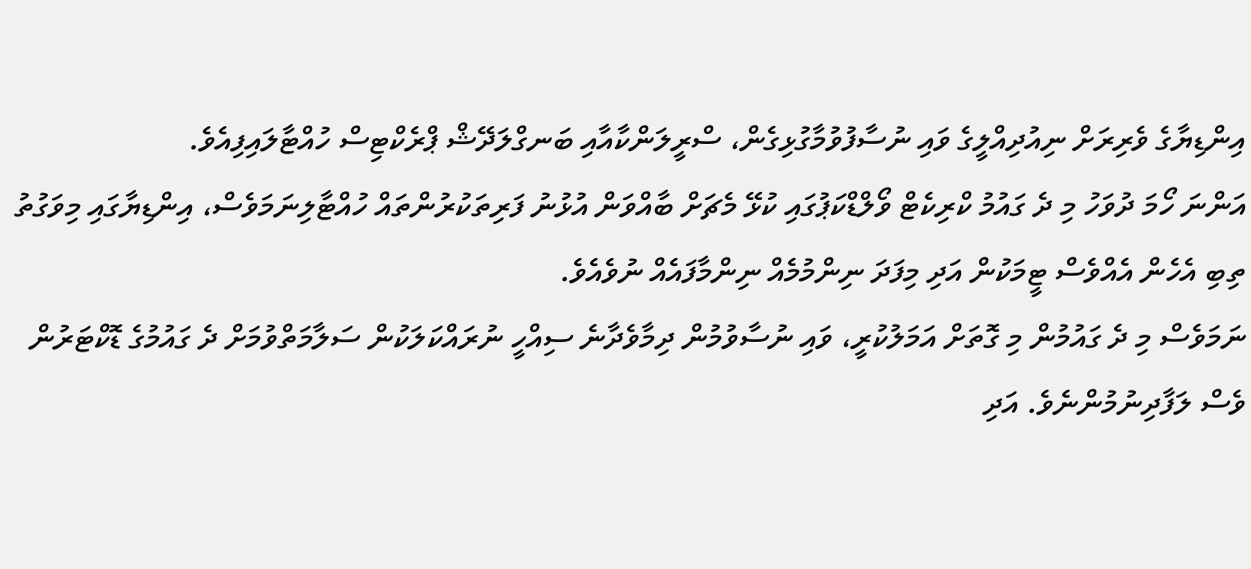އިންޑިޔާގެ ވެރިރަށް ނިއުދިއްލީގެ ވައި ނުސާފުވުމާގުޅިގެން، ސްރީލަންކާއާއި ބަނގްލަދޭޝް ޕްރެކްޓިސް ހުއްޓާލައިފިއެވެ.
އަންނަ ހޯމަ ދުވަހު މި ދެ ގައުމު ކްރިކެޓް ވޯލްޑްކަޕުގައި ކުޅޭ މެޗަށް ބާއްވަން އުޅުނު ފަރިތަކުރުންތައް ހުއްޓާލިނަމަވެސް، އިންޑިޔާގައި މިވަގުތު ތިބި އެހެން އެއްވެސް ޓީމަކުން އަދި މިފަދަ ނިންމުމެއް ނިންމާފައެއް ނުވެއެވެ.
ނަމަވެސް މި ދެ ގައުމުން މި ގޮތަށް އަމަލުކުރީ، ވައި ނުސާވުމުން ދިމާވެދާނެ ސިއްހީ ނުރައްކަލަކުން ސަލާމަތްވުމަށް ދެ ގައުމުގެ ޑޮކްޓަރުން ވެސް ލަފާދިނުމުންނެވެ. އަދި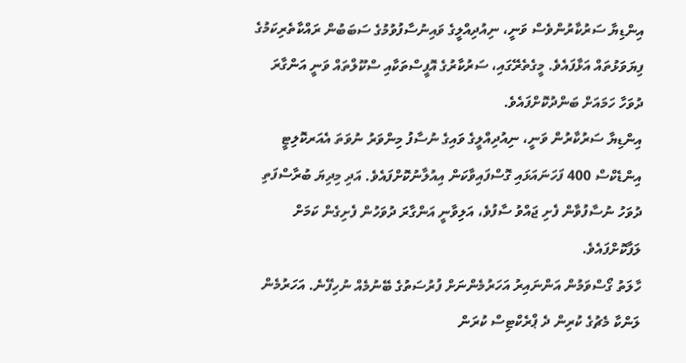އިންޑިޔާ ސަރުކާރުންވެސް ވަނީ، ނިއުދިއްލީގެ ވައިނުސާފުވުމުގެ ސަބަބުން ރައްކާތެރިކަމުގެ ފިޔަވަޅުތައް އަޅާފައެވެ. މީގެތެރޭގައި، ސަރުކާރުގެ އޮފީސްތަކާއި ސްކޫލްތައް ވަނީ އަންގާރަ ދުވަހާ ހަމައަށް ބަންދުކޮށްފައެވެ.
އިންޑިޔާ ސަރުކާރުން ވަނީ، ނިއުދިއްލީގެ ވައިގެ ނުސާފު މިންވަރު ނުވަތަ އެއަރކޮލިޓީ އިންޑެކްސް 400 ފަހަނައަޅައި ގޮސްފައިވާކަން އިއުލާނުކޮށްފައެވެ. އަދި މިދިޔަ ބުރާސްފަތި ދުވަހު ނުސާފުވާން ފެށި ޖައްވު ސާފުވެ، އަލިވާނީ އަންގާރަ ދުވަހުން ފެށިގެން ކަމަށް ލަފާކޮށްފައެވެ.
ހާލަތު ގޯސްވަމުން އަންނައިރު އަހަރުމެންނަށް ފުރުސަތުގެ ބޭނުމެއް ނުހިފޭނެ. އަހަރުމެން ލަންކާ މެޗުގެ ކުރިން ދެ ޕްރެކްޓިސް ކުރަން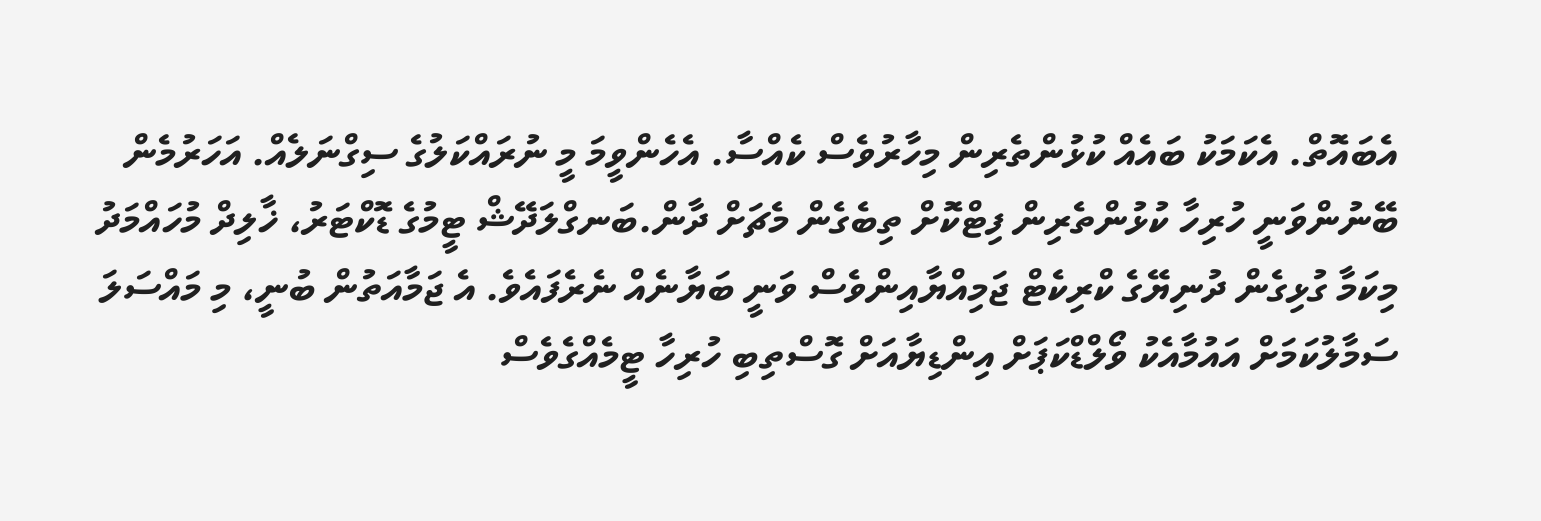އެބައޮތް. އެކަމަކު ބައެއް ކުޅުންތެރިން މިހާރުވެސް ކެއްސާ. އެހެންވީމަ މީ ނުރައްކަލުގެ ސިގްނަލެއް. އަހަރުމެން ބޭނުންވަނީ ހުރިހާ ކުޅުންތެރިން ފިޓްކޮށް ތިބެގެން މެޗަށް ދާން.ބަނގްލަދޭޝް ޓީމުގެ ޑޮކްޓަރު، ޚާލިދް މުހައްމަދު
މިކަމާ ގުޅިގެން ދުނިޔޭގެ ކްރިކެޓް ޖަމިއްޔާއިންވެސް ވަނީ ބަޔާނެއް ނެރެފައެވެ. އެ ޖަމާއަތުން ބުނީ، މި މައްސަލަ ސަމާލުކަމަށް އައުމާއެކު ވޯލްޑްކަޕަށް އިންޑިޔާއަށް ގޮސްތިބި ހުރިހާ ޓީމެއްގެވެސް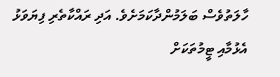ހާލަތުވެސް ބަލަމުންދާކަމަށެވެ. އަދި ރައްކާތެރި ފިޔަވަޅު އެޅުމާއި ޓީމުތަކަށް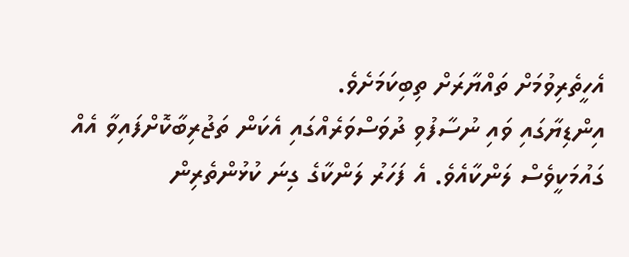އެހީތެރިވުމަށް ތައްޔާރަށް ތިބިކަމަށެވެ.
އިންޑިޔާގައި ވައި ނުސާފުވި ދުވަސްވަރެއްގައި އެކަން ތަޖުރިބާކޮށްފައިވާ އެއް ގައުމަކީވެސް ލަންކާއެވެ. އެ ފަހަރު ލަންކާގެ ގިނަ ކުޅުންތެރިން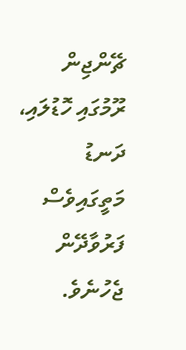ޗޭންޖިން ރޫމުގައި ހޮޑުލައި، ދަނޑު މަތީގައިވެސް ފަރުވާދޭން ޖެހުނެވެ.